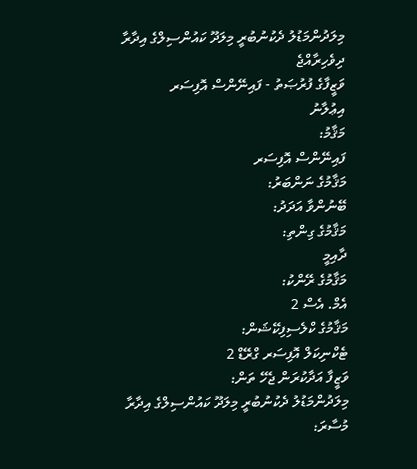މިލަދުންމަޑުލު ދެކުނުބުރީ މިލަދޫ ކައުންސިލްގެ އިދާރާ
ދިވެހިރާއްޖެ
ވަޒީފާގެ ފުރުޞަތު - ފައިނޭންސް އޮފިސަރ
އިޢުލާނު
މަޤާމު:
ފައިނޭންސް އޮފިސަރ
މަޤާމުގެ ނަންބަރު:
ބޭނުންވާ އަދަދު:
މަޤާމުގެ ގިންތި:
ދާއިމީ
މަޤާމުގެ ރޭންކު:
އެމް. އެސް 2
މަޤާމުގެ ކްލެސިފިކޭޝަން:
ޓެކްނިކަލް އޮފިސަރ ގްރޭޑް 2
ވަޒީފާ އަދާކުރަން ޖެހޭ ތަން:
މިލަދުންމަޑުލު ދެކުނުބުރީ މިލަދޫ ކައުންސިލްގެ އިދާރާ
މުސާރަ: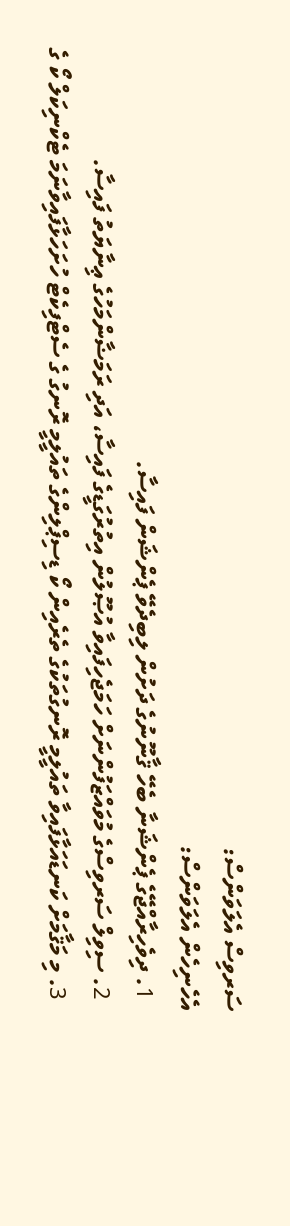ސަރވިސް އެލަވަންސް:
އެހެނިހެން އެލަވަންސް:
  1. ދިވެހިރާއްޖޭގެ ޕެންޝަނާ ބެހޭ ޤާނޫނުގެ ދަށުން ލިބިދެވޭ ޕެންޝަން ފައިސާ.
  2. ސިވިލް ސަރވިސްގެ މުވައްޒަފުންނަށް ހަމަޖެހިފައިވާ އުޞޫލުން އިތުރުގަޑީގެ ފައިސާ، އަދި ރަމަޟާންމަހުގެ ޢިނާޔަތު ފައިސާ.
  3. މި މަޤާމަށް ކަނޑައަޅާފައިވާ ތައުލީމީ ރޮނގުތަކުގެ ތެރެއިން ކޯ ޑިސިޕްލިންގެ ތައުލީމީ ރޮނގު ގެ ސެޓްފިކެޓް ހުށަހަޅާފައިވާނަމަ ޓެކްނިކަލް ކޯ ގެ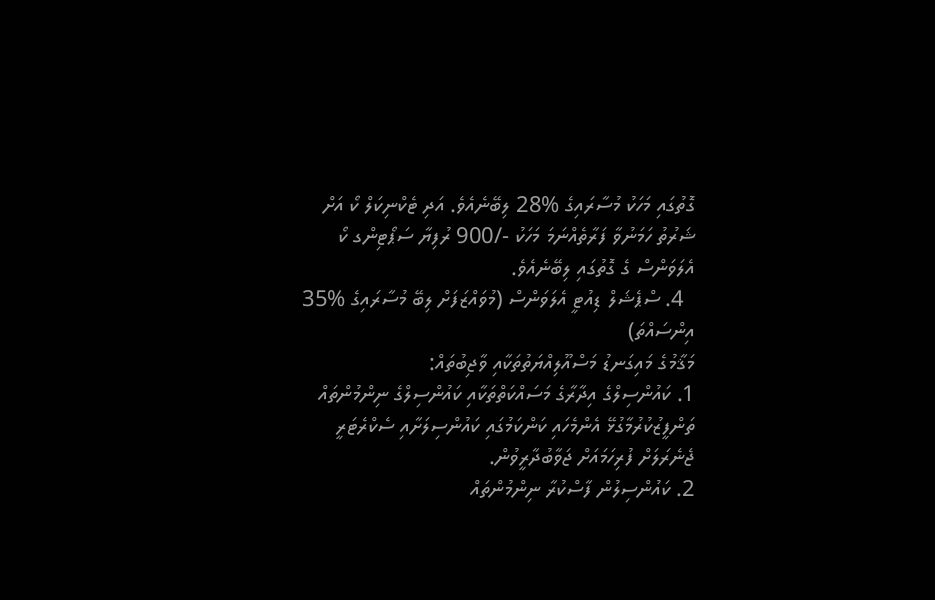ގޮތުގައި މަހަކު މުސާރައިގެ %28 ލިބޭނެއެވެ. އަދި ޓެކްނިކަލް ކޯ އަށް ޝަރުތު ހަމަނުވާ ފަރާތެއްނަމަ މަހަކު -/900 ރުފިޔާ ސަޕޯޓިންގ ކޯ އެލަވަންސް ގެ ގޮތުގައި ލިބޭނެއެވެ.
  4. ސްޕެޝަލް ޑިއުޓީ އެލަވަންސް (މުވައްޒަފަށް ލިބޭ މުސާރައިގެ %35 އިންސައްތަ)
މަޤާމުގެ މައިގަނޑު މަސްއޫލިއްޔަތުތަކާއި ވާޖިބުތައް:
1. ކައުންސިލްގެ އިދާރާގެ މަސައްކަތްތަކާއި ކައުންސިލްގެ ނިންމުންތައް ތަންފީޒުކުރުމާގުޅޭ އެންމެހައި ކަންކަމުގައި ކައުންސިލަށާއި ސެކްރެޓަރީ ޖެނެރަލަށް ފުރިހަމައަށް ޖަވާބުދާރީވުން.
2. ކައުންސިލުން ފާސްކުރާ ނިންމުންތައް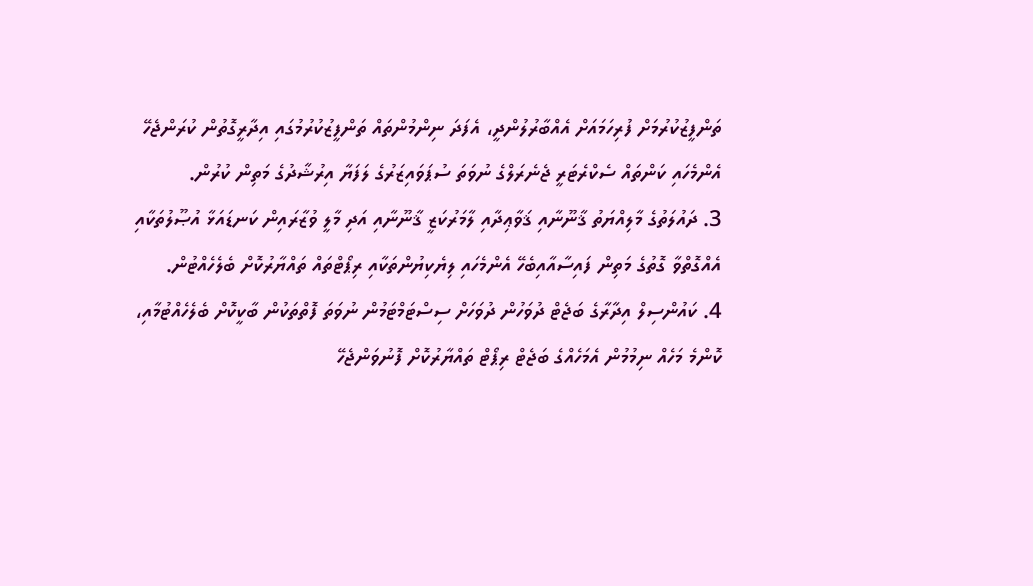ތަންފީޒުކުރުމަށް ފުރިހަމައަށް އެއްބާރުލުންދީ، އެފަދަ ނިންމުންތައް ތަންފީޒުކުރުމުގައި އިދާރީގޮތުން ކުރަންޖެހޭ އެންމެހައި ކަންތައް ސެކްރެޓަރީ ޖެނެރަލްގެ ނުވަތަ ސުޕަވައިޒަރުގެ ލަފަޔާ އިރުޝާދުގެ މަތިން ކުރުން.
3. ދައުލަތުގެ މާލިއްޔަތު ޤާނޫނާއި ޤަވާޢިދާއި ލާމަރުކަޒީ ޤާނޫނާއި އަދި މާލީ ވުޒާރައިން ކަނޑައަޅާ އުޞޫލުތަކާއި އެއްގޮތްވާ ގޮތުގެ މަތިން ފައިސާއާއިބެހޭ އެންމެހައި ލިޔެކިޔުންތަކާއި ރިޕޯޓްތައް ތައްޔާރުކޮށް ބެލެހެއްޓުން.
4. ކައުންސިލް އިދާރާގެ ބަޖެޓް ދުވަހުން ދުވަހަށް ސިސްޓަމްޓަމުން ނުވަތަ ފޮތްތަކުން ބާކީކޮށް ބެލެހެއްޓުމާއި، ކޮންމެ މަހެއް ނިމުމުން އެމަހެއްގެ ބަޖެޓް ރިޕޯޓް ތައްޔާރުކޮށް ފޮނުވަންޖެހޭ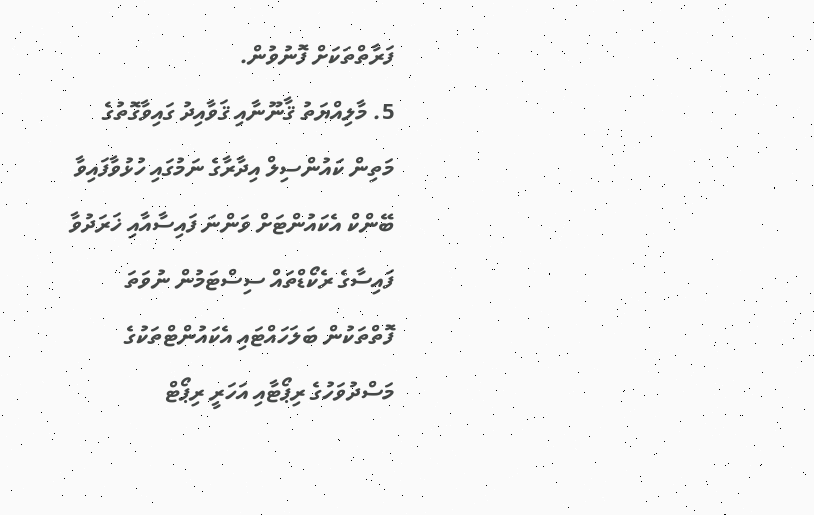ފަރާތްތަކަށް ފޮނުވުން.
5. މާލިއްޔަތު ޤާނޫނާއި ޤަވާއިދު ގައިވާގޮތުގެ މަތިން ކައުންސިލް އިދާރާގެ ނަމުގައި ހުޅުވާފައިވާ ބޭންކް އެކައުންޓަށް ވަންނަ ފައިސާއާއި ޚަރަދުވާ ފައިސާގެ ރެކޯޑްތައް ސިސްޓަމުން ނުވަތަ ފޮތްތަކުން ބަލަހައްޓައި އެކައުންޓްތަކުގެ މަސްދުވަހުގެ ރިޕޯޓާއި އަހަރީ ރިޕޯޓް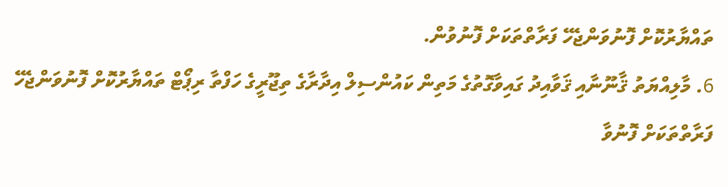ތައްޔާރުކޮށް ފޮނުވަންޖެހޭ ފަރާތްތަކަށް ފޮނުވުން.
6. މާލިއްޔަތު ޤާނޫނާއި ޤަވާއިދު ގައިވާގޮތުގެ މަތިން ކައުންސިލް އިދާރާގެ ތިޖޫރީގެ ހަފްތާ ރިޕޯޓް ތައްޔާރުކޮށް ފޮނުވަންޖެހޭ ފަރާތްތަކަށް ފޮނުވާ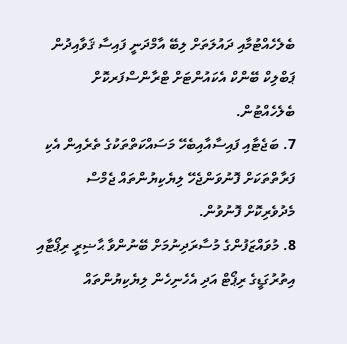ބެލެހެއްޓުމާއި ދައުލަތަށް ލިބޭ އާމްދަނީ ފައިސާ ޤަވާއިދުން ޕަބްލިކް ބޭންކް އެކައުންޓަށް ޓްރާންސްފަރކޮށް ބެލެހެއްޓުން.
7. ބަޖެޓާއި ފައިސާއާއިބެހޭ މަސައްކަތްތަކުގެ ތެރެއިން އެކި ފަރާތްތަކަށް ފޮނުވަންޖެހޭ ލިޔެކިޔުންތައް ޖެމްސް މެދުވެރިކޮށް ފޮނުވުން.
8. މުވައްޒަފުންގެ މުސާރަދިނުމަށް ބޭނުންވާ ޙާޟިރީ ރިޕޯޓާއި އިތުރުގަޑީގެ ރިޕޯޓް އަދި އެހެނިހެން ލިޔެކިޔުންތައް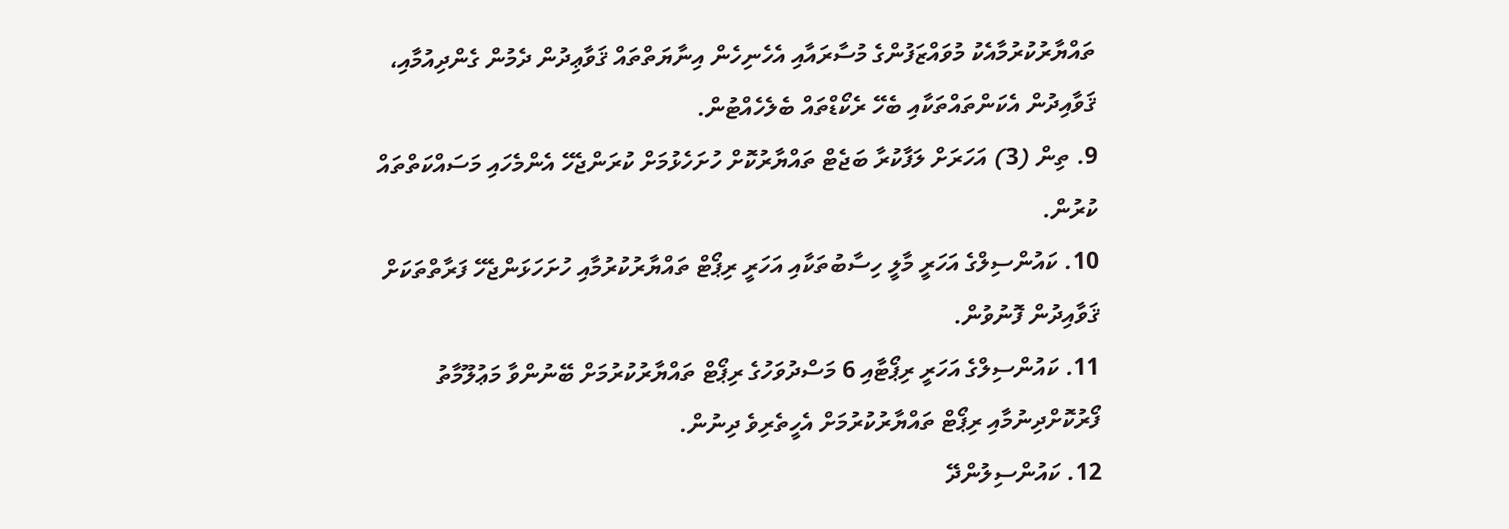ތައްޔާރުކުރުމާއެކު މުވައްޒަފުންގެ މުސާރައާއި އެހެނިހެން އިނާޔަތްތައް ޤަވާޢިދުން ދެމުން ގެންދިއުމާއި، ޤަވާއިދުން އެކަންތައްތަކާއި ބެހޭ ރެކޯޑްތައް ބެލެހެއްޓުން.
9. ތިން (3) އަހަރަށް ލަފާކުރާ ބަޖެޓް ތައްޔާރުކޮށް ހުށަހެޅުމަށް ކުރަންޖެހޭ އެންމެހައި މަސައްކަތްތައް ކުރުން.
10. ކައުންސިލްގެ އަހަރީ މާލީ ހިސާބުތަކާއި އަހަރީ ރިޕޯޓް ތައްޔާރުކުރުމާއި ހުށަހަޅަންޖެހޭ ފަރާތްތަކަށް ޤަވާއިދުން ފޮނުވުން.
11. ކައުންސިލްގެ އަހަރީ ރިޕޯޓާއި 6 މަސްދުވަހުގެ ރިޕޯޓް ތައްޔާރުކުރުމަށް ބޭނުންވާ މަޢުލޫމާތު ފޯރުކޮށްދިނުމާއި ރިޕޯޓް ތައްޔާރުކުރުމަށް އެހީތެރިވެ ދިނުން.
12. ކައުންސިލުންދޭ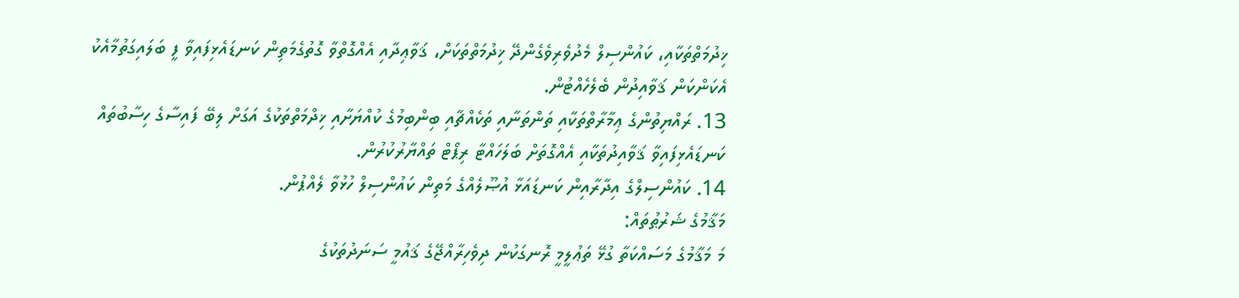ޚިދުމަތްތަކާއި، ކައުންސިލް މެދުވެރިވެގެންދޭ ޚިދުމަތްތަކަށް، ޤަވާޢިދާއި އެއްގޮތްވާ ގޮތުގެމަތިން ކަނޑައެޅިފައިވާ ފީ ބަލައިގަތުމާއެކު އެކަންކަން ޤަވާއިދުން ބެލެހެއްޓުން.
13. ރައްޔިތުންގެ ޢިމާރާތްތަކާއި ތަންތަނާއި ތަކެއްޗާއި ބިންބިމުގެ ކުއްޔަށާއި ޚިދްމަތްތަކުގެ އަގަށް ލިބޭ ފައިސާގެ ހިސާބުތައް ކަނޑައެޅިފައިވާ ޤަވާއިދުތަކާއި އެއްގޮތަށް ބަލަހައްޓާ ރިޕޯޓް ތައްޔާރުކުރުން.
14. ކައުންސިލްގެ އިދާރާއިން ކަނޑައަޅާ އުޞޫލެއްގެ މަތިން ކައުންސިލް ހުޅުވާ ލެއްޕުން.
މަޤާމުގެ ޝަރުޠުތައް:
މަ މަޤާމުގެ މަސައްކަތާ ގުޅޭ ތަޢުލީމީ ރޮނގަކުން ދިވެހިރާއްޖޭގެ ޤައުމީ ސަނަދުތަކުގެ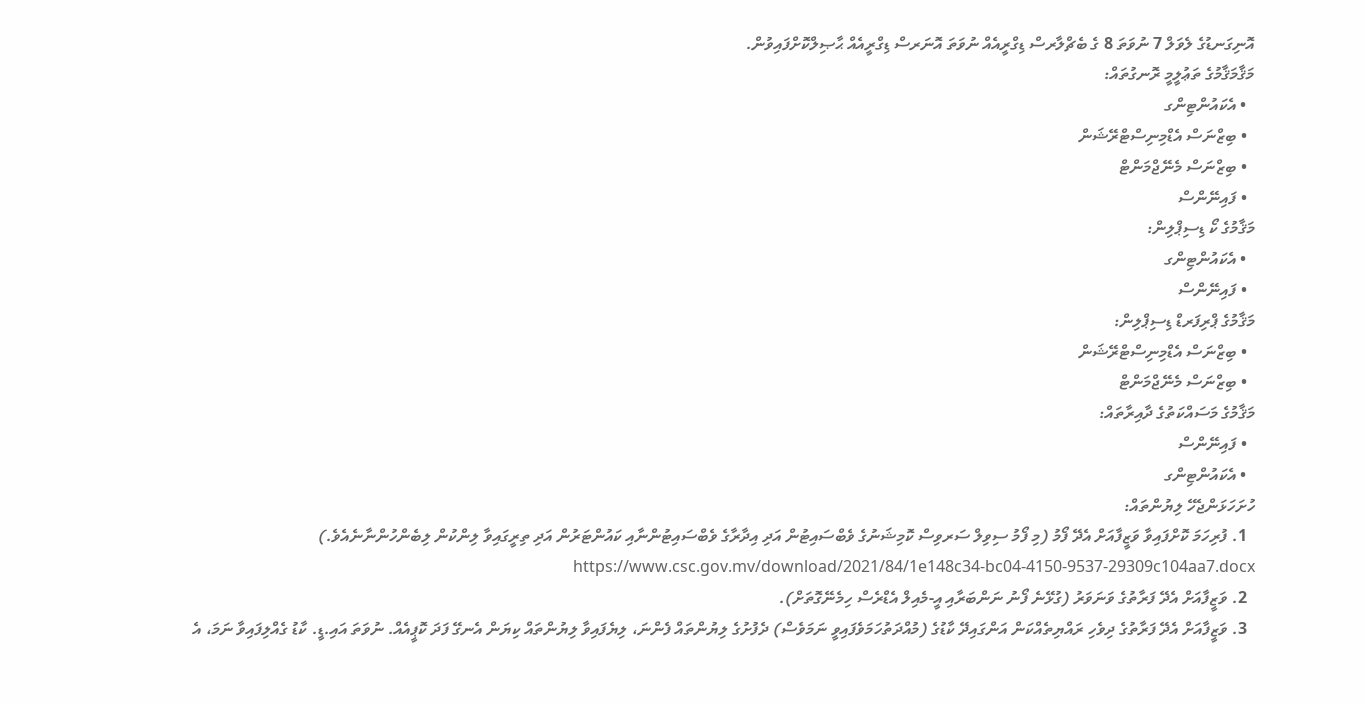އޮނިގަނޑުގެ ލެވަލް 7 ނުވަތަ 8 ގެ ބެޗްލާރސް ޑިގްރީއެއް ނުވަތަ އޮނަރސް ޑިގްރީއެއް ޙާޞިލްކޮށްފައިވުން.
މަޤާމަޤާމުގެ ތަޢުލީމީ ރޮނގުތައް:
  • އެކައުންޓިންގ
  • ބިޒްނަސް އެޑްމިނިސްޓްރޭޝަން
  • ބިޒްނަސް މެނޭޖްމަންޓް
  • ފައިނޭންސް
މަޤާމުގެ ކޯ ޑިސިޕްލިން:
  • އެކައުންޓިންގ
  • ފައިނޭންސް
މަޤާމުގެ ޕްރިފަރޑް ޑިސިޕްލިން:
  • ބިޒްނަސް އެޑްމިނިސްޓްރޭޝަން
  • ބިޒްނަސް މެނޭޖްމަންޓް
މަޤާމުގެ މަސައްކަތުގެ ދާއިރާތައް:
  • ފައިނޭންސް
  • އެކައުންޓިންގ
ހުށަހަޅަންޖެހޭ ލިޔުންތައް:
  1. ފުރިހަމަ ކޮށްފައިވާ ވަޒީފާއަށް އެދޭ ފޯމު (މި ފޯމު ސިވިލް ސަރވިސް ކޮމިޝަނުގެ ވެބްސައިޓުން އަދި އިދާރާގެ ވެބްސައިޓުންނާއި ކައުންޓަރުން އަދި ތިރީގައިވާ ލިންކުން ލިބެންހުންނާނެއެވެ.)  https://www.csc.gov.mv/download/2021/84/1e148c34-bc04-4150-9537-29309c104aa7.docx
  2. ވަޒީފާއަށް އެދޭ ފަރާތުގެ ވަނަވަރު (ގުޅޭނެ ފޯނު ނަންބަރާއި އީ-މެއިލް އެޑްރެސް ހިމެނޭގޮތަށް).
  3. ވަޒީފާއަށް އެދޭ ފަރާތުގެ ދިވެހި ރައްޔިތެއްކަން އަންގައިދޭ ކާޑުގެ (މުއްދަތުހަމަވެފައިވީ ނަމަވެސް) ދެފުށުގެ ލިޔުންތައް ފެންނަ، ލިޔެފައިވާ ލިޔުންތައް ކިޔަން އެނގޭ ފަދަ ކޮޕީއެއް. ނުވަތަ އައި.ޑީ. ކާޑު ގެއްލިފައިވާ ނަމަ، އެ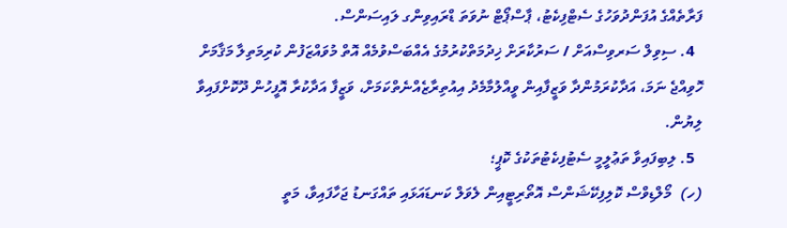ފަރާތެއްގެ އުފަންދުވަހުގެ ސެޓްފިކެޓު، ޕާސްޕޯޓް ނުވަތަ ޑްރައިވިންގ ލައިސަންސް.
  4. ސިވިލް ސަރވިސްއަށް / ސަރުކާރަށް ޚިދުމަތްކުރުމުގެ އެއްބަސްވުމެއް އޮތް މުވައްޒަފުން ކުރިމަތިލާ މަޤާމަށް ހޮވިއްޖެ ނަމަ، އަދާކުރަމުންދާ ވަޒީފާއިން ވީއްލުމާމެދު އިއުތިރާޒެއްނެތްކަމަށް، ވަޒީފާ އަދާކުރާ އޮފީހުން ދޫކޮށްފައިވާ ލިޔުން.
  5. ލިބިފައިވާ ތަޢުލީމީ ސެޓުފިކެޓުތަކުގެ ކޮޕީ؛
(ހ)  މޯލްޑިވްސް ކޮލިފިކޭޝަންސް އޮތޯރިޓީއިން ލެވަލް ކަނޑައަޅައި ތައްގަނޑު ޖަހާފައިވާ، މަތީ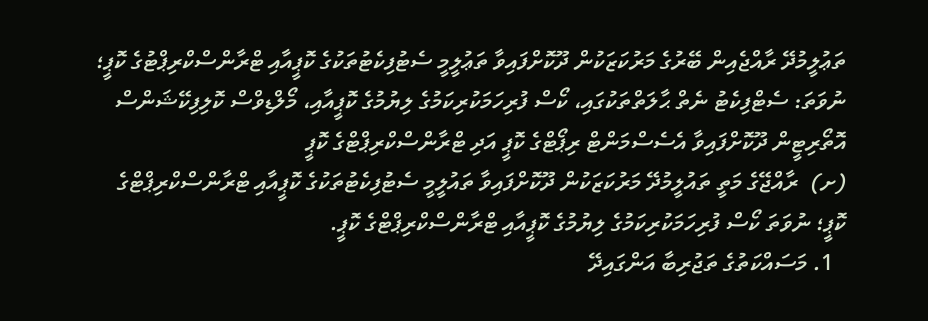ތަޢުލީމުދޭ ރާއްޖެއިން ބޭރުގެ މަރުކަޒަކުން ދޫކޮށްފައިވާ ތަޢުލީމީ ސެޓުފިކެޓުތަކުގެ ކޮޕީއާއި ޓްރާންސްކްރިޕްޓުގެ ކޮޕީ؛ ނުވަތަ: ސެޓްފިކެޓު ނެތް ޙާލަތްތަކުގައި، ކޯސް ފުރިހަމަކުރިކަމުގެ ލިޔުމުގެ ކޮޕީއާއި، މޯލްޑިވްސް ކޮލިފިކޭޝަންސް އޮތޯރިޓީން ދޫކޮށްފައިވާ އެސެސްމަންޓް ރިޕޯޓްގެ ކޮޕީ އަދި ޓްރާންސްކްރިޕްޓްގެ ކޮޕީ
(ށ)  ރާއްޖޭގެ މަތީ ތައުލީމުދޭ މަރުކަޒަކުން ދޫކޮށްފައިވާ ތައުލީމީ ސެޓުފިކެޓުތަކުގެ ކޮޕީއާއި ޓްރާންސްކްރިޕްޓްގެ ކޮޕީ؛ ނުވަތަ ކޯސް ފުރިހަމަކުރިކަމުގެ ލިޔުމުގެ ކޮޕީއާއި ޓްރާންސްކްރިޕްޓްގެ ކޮޕީ.
  1. މަސައްކަތުގެ ތަޖުރިބާ އަންގައިދޭ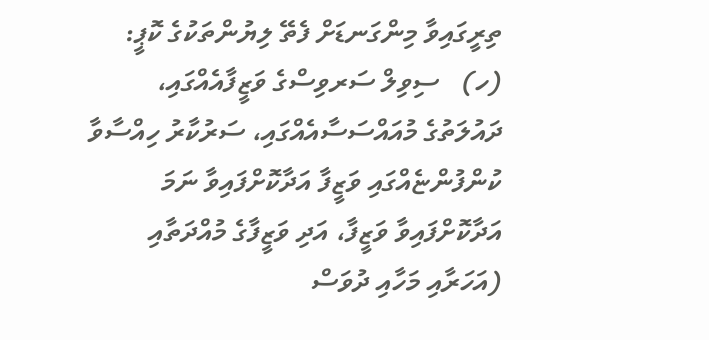ތިރީގައިވާ މިންގަނޑަށް ފެތޭ ލިޔުންތަކުގެ ކޮޕީ:
(ހ)   ސިވިލް ސަރވިސްގެ ވަޒީފާއެއްގައި، ދައުލަތުގެ މުއައްސަސާއެއްގައި، ސަރުކާރު ހިއްސާވާ ކުންފުންޏެއްގައި ވަޒީފާ އަދާކޮށްފައިވާ ނަމަ އަދާކޮށްފައިވާ ވަޒީފާ، އަދި ވަޒީފާގެ މުއްދަތާއި (އަހަރާއި މަހާއި ދުވަސް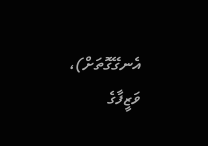އެނގޭގޮތަށް)، ވަޒީފާގެ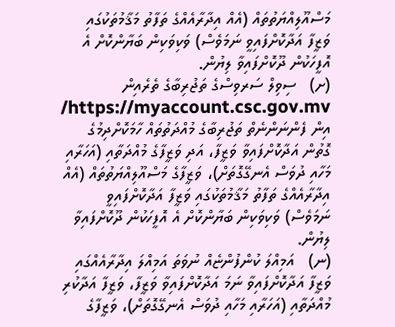މަސްއޫލިއްޔަތުތައް (އެއް އިދާރާއެއްގެ ތަފާތު މަޤާމުތަކުގައި ވަޒީފާ އަދާކޮށްފައިވީ ނަމަވެސް) ވަކިވަކިން ބަޔާންކޮށް އެ އޮފީހަކުން ދޫކޮށްފައިވާ ލިޔުން.
(ށ)   ސިވިލް ސަރވިސްގެ ތަޖުރިބާގެ ތެރެއިން https://myaccount.csc.gov.mv/ އިން ފެންނަންނެތް ތަޖުރިބާގެ މުއްދަތުތައް ހާމަކޮށްދިމުގެ ގޮތުން އަދާކޮށްފައިވާ ވަޒީފާ، އަދި ވަޒީފާގެ މުއްދަތާއި (އަހަރާއި މަހާއި ދުވަސް އެނގޭގޮތަށް)، ވަޒީފާގެ މަސްއޫލިއްޔަތުތައް (އެއް އިދާރާއެއްގެ ތަފާތު މަޤާމުތަކުގައި ވަޒީފާ އަދާކޮށްފައިވީ ނަމަވެސް) ވަކިވަކިން ބަޔާންކޮށް އެ އޮފީހަކުން ދޫކޮށްފައިވާ ލިޔުން.
(ނ)   އަމިއްލަ ކުންފުންޏެއް ނުވަތަ އަމިއްލަ އިދާރާއެއްގައި ވަޒީފާ އަދާކޮށްފައިވާ ނަމަ އަދާކޮށްފައިވާ ވަޒީފާ، ވަޒީފާ އަދާކުރި މުއްދަތާއި (އަހަރާއި މަހާއި ދުވަސް އެނގޭގޮތަށް)، ވަޒީފާގެ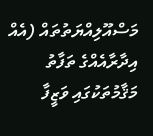މަސްއޫލިއްޔަތުތައް (އެއް އިދާރާއެއްގެ ތަފާތު މަޤާމުތަކުގައި ވަޒީފާ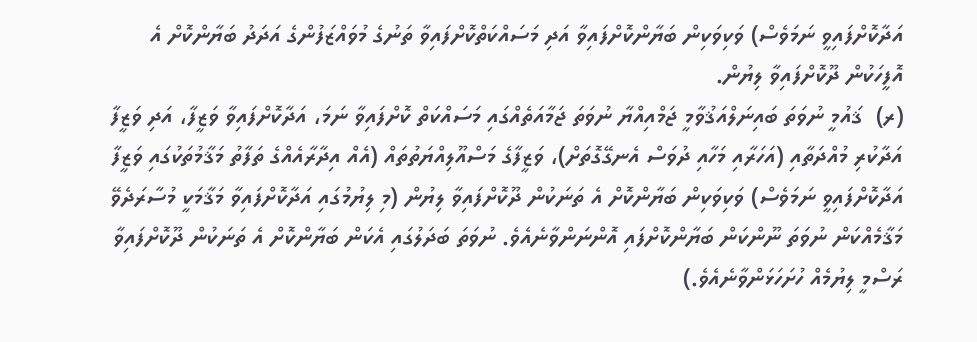އަދާކޮށްފައިވީ ނަމަވެސް) ވަކިވަކިން ބަޔާންކޮށްފައިވާ އަދި މަސައްކަތްކޮށްފައިވާ ތަނުގެ މުވައްޒަފުންގެ އަދަދު ބަޔާންކޮށް އެ އޮފީހަކުން ދޫކޮށްފައިވާ ލިޔުން.
(ރ)  ޤައުމީ ނުވަތަ ބައިނަލްއަޤުވާމީ ޖަމްއިއްޔާ ނުވަތަ ޖަމާއަތެއްގައި މަސައްކަތް ކޮށްފައިވާ ނަމަ، އަދާކޮށްފައިވާ ވަޒީފާ، އަދި ވަޒީފާ އަދާކުރި މުއްދަތާއި (އަހަރާއި މަހާއި ދުވަސް އެނގޭގޮތަށް)، ވަޒީފާގެ މަސްއޫލިއްޔަތުތައް (އެއް އިދާރާއެއްގެ ތަފާތު މަޤާމުތަކުގައި ވަޒީފާ އަދާކޮށްފައިވީ ނަމަވެސް) ވަކިވަކިން ބަޔާންކޮށް އެ ތަނަކުން ދޫކޮށްފައިވާ ލިޔުން (މި ލިޔުމުގައި އަދާކޮށްފައިވާ މަޤާމަކީ މުސާރަދެވޭ މަޤާމެއްކަން ނުވަތަ ނޫންކަން ބަޔާންކޮށްފައި އޮންނަންވާނެއެވެ. ނުވަތަ ބަދަލުގައި އެކަން ބަޔާންކޮށް އެ ތަނަކުން ދޫކޮށްފައިވާ ރަސްމީ ލިޔުމެއް ހުށަހަޅަންވާނެއެވެ.)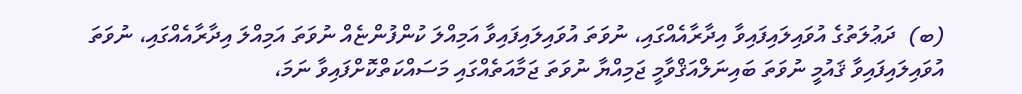(ބ)  ދަޢުލަތުގެ އުވައިލައިފައިވާ އިދާރާއެއްގައި، ނުވަތަ އުވައިލައިފައިވާ އަމިއްލަ ކުންފުންޏެއް ނުވަތަ އަމިއްލަ އިދާރާއެއްގައި، ނުވަތަ އުވައިލައިފައިވާ ޤައުމީ ނުވަތަ ބައިނަލްއަޤްވާމީ ޖަމިއްޔާ ނުވަތަ ޖަމާއަތެއްގައި މަސައްކަތްކޮށްފައިވާ ނަމަ،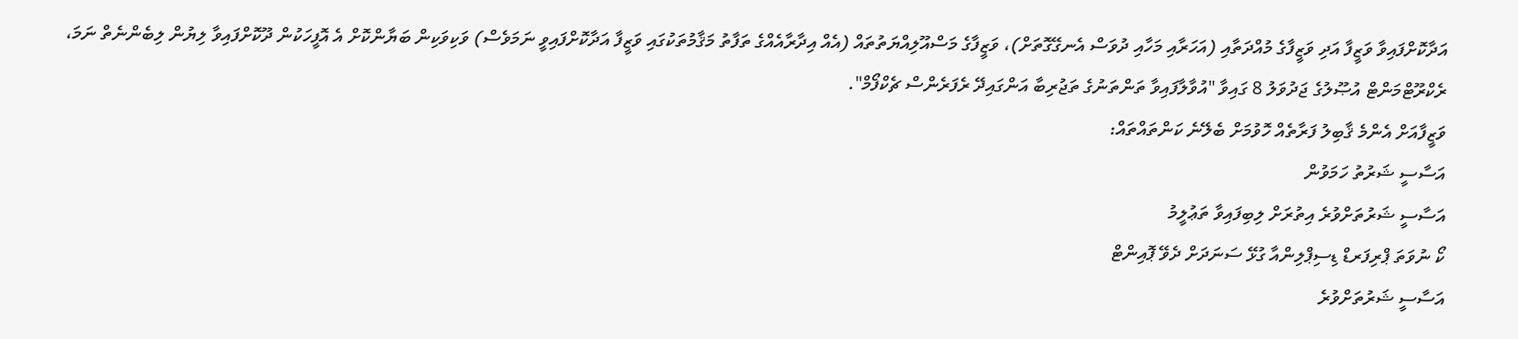އަދާކޮށްފައިވާ ވަޒީފާ އަދި ވަޒީފާގެ މުއްދަތާއި (އަހަރާއި މަހާއި ދުވަސް އެނގޭގޮތަށް)، ވަޒީފާގެ މަސްއޫލިއްޔަތުތައް (އެއް އިދާރާއެއްގެ ތަފާތު މަޤާމުތަކުގައި ވަޒީފާ އަދާކޮށްފައިވީ ނަމަވެސް) ވަކިވަކިން ބަޔާންކޮށް އެ އޮފީހަކުން ދޫކޮށްފައިވާ ލިޔުން ލިބެންނެތް ނަމަ، ރެކްރޫޓްމަންޓް އުޞޫލުގެ ޖަދުވަލު 8 ގައިވާ "އުވާލާފައިވާ ތަންތަނުގެ ތަޖުރިބާ އަންގައިދޭ ރެފަރެންސް ޗެކްފޯމް".
ވަޒީފާއަށް އެންމެ ޤާބިލު ފަރާތެއް ހޮވުމަށް ބެލޭނެ ކަންތައްތައް:
އަސާސީ ޝަރުތު ހަމަވުން
އަސާސީ ޝަރުތަށްވުރެ އިތުރަށް ލިބިފައިވާ ތަޢުލީމު
ކޯ ނުވަތަ ޕްރިފަރޑް ޑިސިޕްލިންއާ ގުޅޭ ސަނަދަށް ދެވޭ ޕޮއިންޓް
އަސާސީ ޝަރުތަށްވުރެ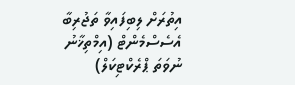އިތުރަށް ލިބިފައިވާ ތަޖުރިބާ
އެސެސްމެންޓް (އިމްތިޚާނު ނުވަތަ ޕްރެކްޓިކަލް)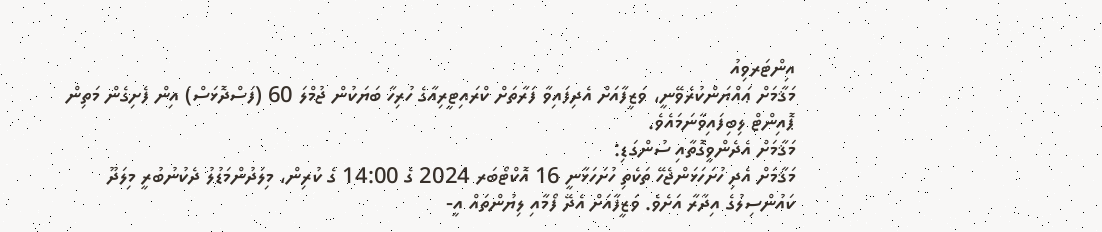އިންޓަރވިއު
މަޤާމަށް ޢައްޔަންކުރެވޭނީ، ވަޒީފާއަށް އެދިފައިވާ ފަރާތަށް ކްރައިޓީރިއާގެ ހުރިހާ ބަޔަކުން ޖުމްލަ 60 (ފަސްދޮޅަސް) އިން ފެށިގެން މަތިން ޕޮއިންޓް ލިބިފައިވާނަމައެވެ.
މަޤާމަށް އެދެންވީގޮތާއި ސުންގަޑި:
މަޤާމަށް އެދި ހުށަހަޅަންޖެހޭ ތަކެތި ހުށަހަޅާނީ 16 އޮކްޓޯބަރ 2024 ގެ 14:00 ގެ ކުރިން، މިލަދުންމަޑުލު ދެކުނުބުރީ މިލަދޫ ކައުންސިލުގެ އިދާރާ އަށެވެ. ވަޒީފާއަށް އެދޭ ފޯމާއި ލިޔުންތައް އީ-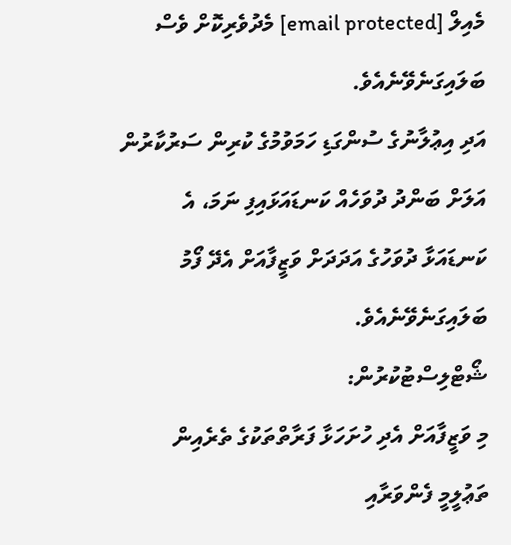މެއިލް [email protected] މެދުވެރިކޮށް ވެސް ބަލައިގަނެވޭނެއެވެ.
އަދި އިޢުލާނުގެ ސުންގަޑި ހަމަވުމުގެ ކުރިން ސަރުކާރުން އަލަށް ބަންދު ދުވަހެއް ކަނޑައަޅައިފި ނަމަ، އެ ކަނޑައަޅާ ދުވަހުގެ އަދަދަށް ވަޒީފާއަށް އެދޭ ފޯމު ބަލައިގަނެވޭނެއެވެ.
ޝޯޓްލިސްޓުކުރުން:
މި ވަޒީފާއަށް އެދި ހުށަހަޅާ ފަރާތްތަކުގެ ތެރެއިން ތަޢުލީމީ ފެންވަރާއި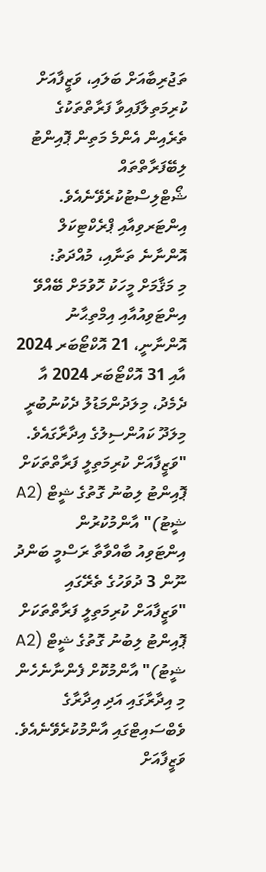ތަޖުރިބާއަށް ބަލައި، ވަޒީފާއަށް ކުރިމަތިލާފައިވާ ފަރާތްތަކުގެ ތެރެއިން އެންމެ މަތިން ޕޮއިންޓު ލިބޭފަރާތްތައް ޝޯޓްލިސްޓުކުރެވޭނެއެވެ.
އިންޓަރވިއާއި ޕްރެކްޓިކަލް އޮންނާނެ ތަނާއި، މުއްދަތު:
މި މަޤާމަށް މީހަކު ހޮވުމަށް ބޭއްވޭ އިންޓަވިއުއާއި އިމްތިޙާނު އޮންނާނީ، 21 އޮކްޓޯބަރ 2024 އާއި 31 އޮކްޓޯބަރ 2024 އާ ދެމެދު، މިލަދުންމަޑުލު ދެކުނުބުރީ މިލަދޫ ކައުންސިލުގެ އިދާރާގައެވެ.
"ވަޒީފާއަށް ކުރިމަތިލީ ފަރާތްތަކަށް ޕޮއިންޓު ލިބުނު ގޮތުގެ ޝީޓް (A2 ޝީޓު)" އާންމުކުރުން
އިންޓަވިއު ބާއްވާތާ ރަސްމީ ބަންދު ނޫން 3 ދުވަހުގެ ތެރޭގައި "ވަޒީފާއަށް ކުރިމަތިލީ ފަރާތްތަކަށް ޕޮއިންޓު ލިބުނު ގޮތުގެ ޝީޓް (A2 ޝީޓު)" އާންމުކޮށް ފެންނާނެހެން މި އިދާރާގައި އަދި އިދާރާގެ ވެބްސައިޓްގައި އާންމުކުރެވޭނެއެވެ. ވަޒީފާއަށް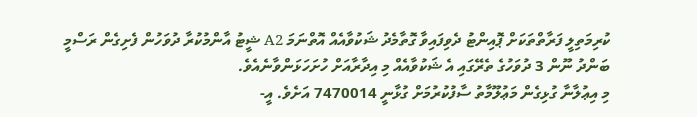ކުރިމަތިލީ ފަރާތްތަކަށް ޕޮއިންޓު ދެވިފައިވާ ގޮތާމެދު ޝަކުވާއެއް އޮތްނަމަ A2 ޝީޓު އާންމުކުރާ ދުވަހުން ފެށިގެން ރަސްމީ ބަންދު ނޫން 3 ދުވަހުގެ ތެރޭގައި އެ ޝަކުވާއެއް މި އިދާރާއަށް ހުށަހަޅަންވާނެއެވެ.
މި އިޢުލާނާ ގުޅިގެން މަޢުލޫމާތު ސާފުކުރުމަށް ގުޅާނީ 7470014 އަށެވެ. އީ-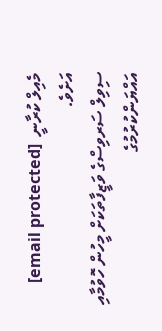މެއިލް ކުރާނީ  [email protected] އަށެވެ.
ސިވިލް ސަރވިސްގެ ވަޒީފާތަކަށް މީހުން ހޮވުމާއި އައްޔަންކުރުމުގެ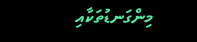މިންގަނޑުތަކާއި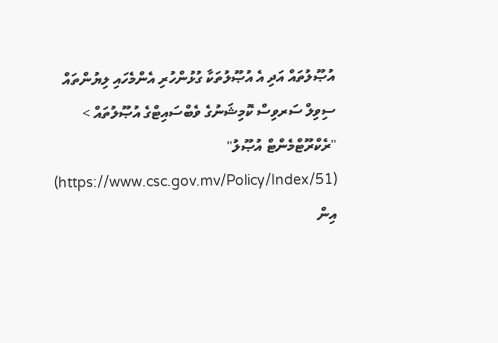އުޞޫލުތައް އަދި އެ އުޞޫލުތަކާ ގުޅުންހުރި އެންމެހައި ލިޔުންތައް ސިވިލް ސަރވިސް ކޮމިޝަނުގެ ވެބްސައިޓްގެ އުޞޫލުތައް > "ރެކްރޫޓްމެންޓް އުޞޫލު" (https://www.csc.gov.mv/Policy/Index/51) އިން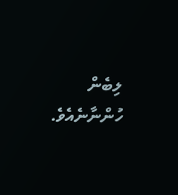ލިބެން ހުންނާނެއެވެ.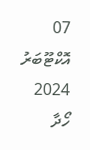07 އޮކްޓޫބަރު 2024
ހޯދާ